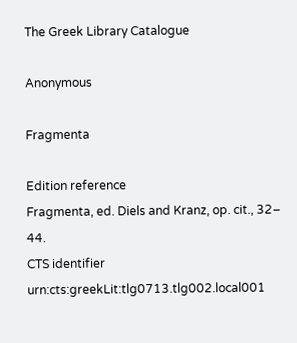The Greek Library Catalogue

Anonymous

Fragmenta

Edition reference
Fragmenta, ed. Diels and Kranz, op. cit., 32– 44.
CTS identifier
urn:cts:greekLit:tlg0713.tlg002.local001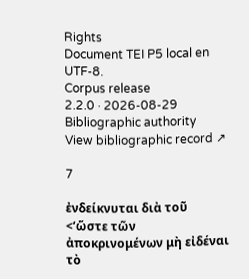Rights
Document TEI P5 local en UTF-8.
Corpus release
2.2.0 · 2026-08-29
Bibliographic authority
View bibliographic record ↗

7

ἐνδείκνυται διὰ τοῦ <‘ὥστε τῶν ἀποκρινομένων μὴ εἰδέναι τὸ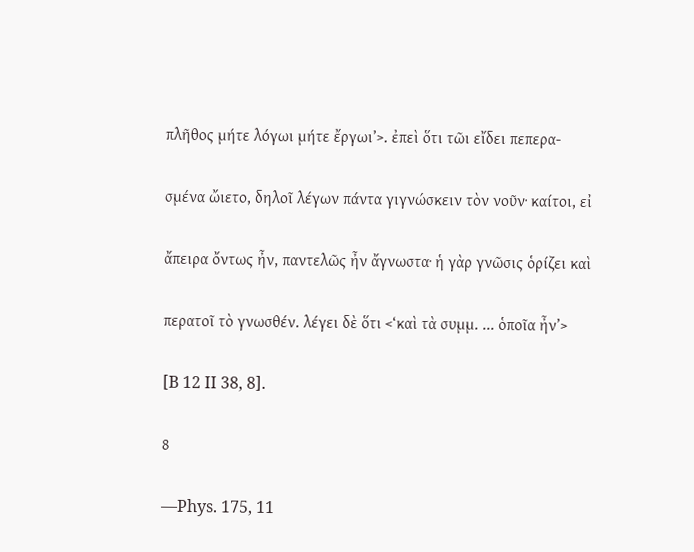πλῆθος μήτε λόγωι μήτε ἔργωι’>. ἐπεὶ ὅτι τῶι εἴδει πεπερα-

σμένα ὤιετο, δηλοῖ λέγων πάντα γιγνώσκειν τὸν νοῦν· καίτοι, εἰ

ἄπειρα ὄντως ἦν, παντελῶς ἦν ἄγνωστα· ἡ γὰρ γνῶσις ὁρίζει καὶ

περατοῖ τὸ γνωσθέν. λέγει δὲ ὅτι <‘καὶ τὰ συμμ. ... ὁποῖα ἦν’>

[B 12 II 38, 8].

8

—Phys. 175, 11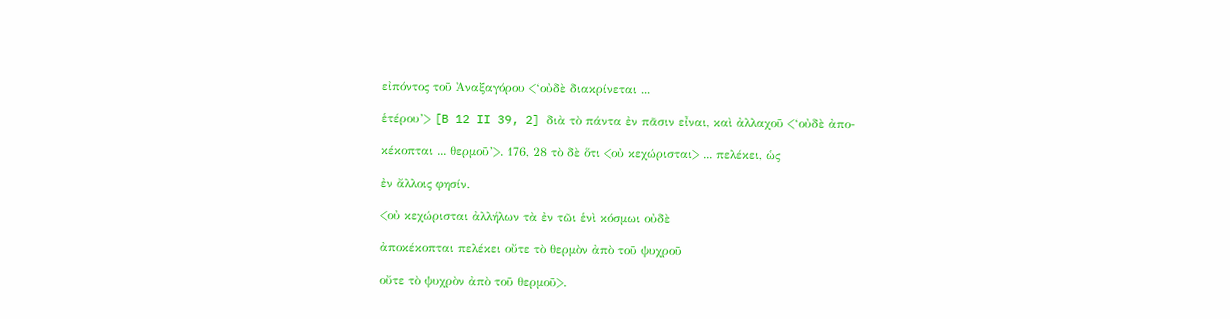εἰπόντος τοῦ Ἀναξαγόρου <‘οὐδὲ διακρίνεται ...

ἑτέρου’> [B 12 II 39, 2] διὰ τὸ πάντα ἐν πᾶσιν εἶναι, καὶ ἀλλαχοῦ <‘οὐδὲ ἀπο-

κέκοπται ... θερμοῦ’>. 176, 28 τὸ δὲ ὅτι <οὐ κεχώρισται> ... πελέκει, ὡς

ἐν ἄλλοις φησίν.

<οὐ κεχώρισται ἀλλήλων τὰ ἐν τῶι ἑνὶ κόσμωι οὐδὲ

ἀποκέκοπται πελέκει οὔτε τὸ θερμὸν ἀπὸ τοῦ ψυχροῦ

οὔτε τὸ ψυχρὸν ἀπὸ τοῦ θερμοῦ>.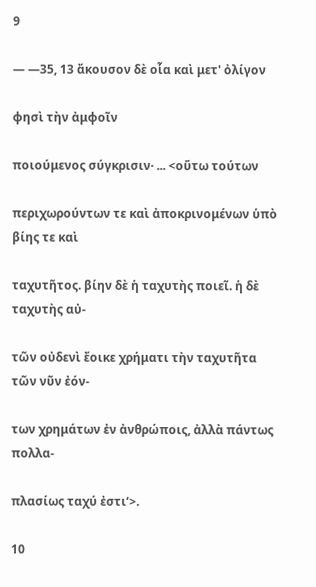9

— —35, 13 ἄκουσον δὲ οἷα καὶ μετ' ὀλίγον

φησὶ τὴν ἀμφοῖν

ποιούμενος σύγκρισιν· ... <οὕτω τούτων

περιχωρούντων τε καὶ ἀποκρινομένων ὑπὸ βίης τε καὶ

ταχυτῆτος. βίην δὲ ἡ ταχυτὴς ποιεῖ. ἡ δὲ ταχυτὴς αὐ-

τῶν οὐδενὶ ἔοικε χρήματι τὴν ταχυτῆτα τῶν νῦν ἐόν-

των χρημάτων ἐν ἀνθρώποις, ἀλλὰ πάντως πολλα-

πλασίως ταχύ ἐστι‘>.

10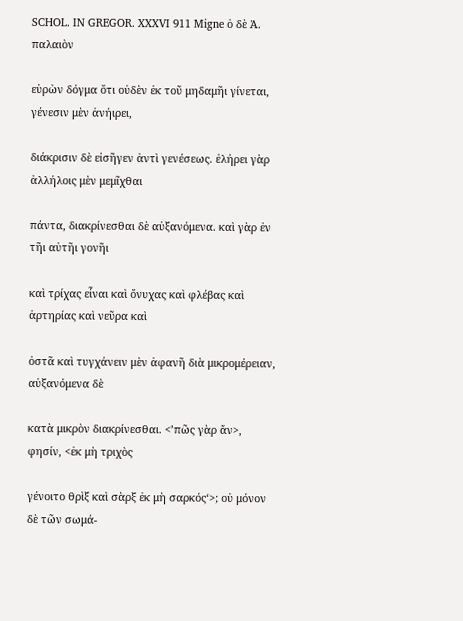SCHOL. IN GREGOR. XXXVI 911 Migne ὁ δὲ Ἀ. παλαιὸν

εὑρὼν δόγμα ὅτι οὐδὲν ἐκ τοῦ μηδαμῆι γίνεται, γένεσιν μὲν ἀνήιρει,

διάκρισιν δὲ εἰσῆγεν ἀντὶ γενέσεως. ἐλήρει γὰρ ἀλλήλοις μὲν μεμῖχθαι

πάντα, διακρίνεσθαι δὲ αὐξανόμενα. καὶ γὰρ ἐν τῆι αὐτῆι γονῆι

καὶ τρίχας εἶναι καὶ ὄνυχας καὶ φλέβας καὶ ἀρτηρίας καὶ νεῦρα καὶ

ὀστᾶ καὶ τυγχάνειν μὲν ἀφανῆ διὰ μικρομέρειαν, αὐξανόμενα δὲ

κατὰ μικρὸν διακρίνεσθαι. <’πῶς γὰρ ἄν>, φησίν, <ἐκ μὴ τριχὸς

γένοιτο θρὶξ καὶ σὰρξ ἐκ μὴ σαρκός‘>; οὐ μόνον δὲ τῶν σωμά-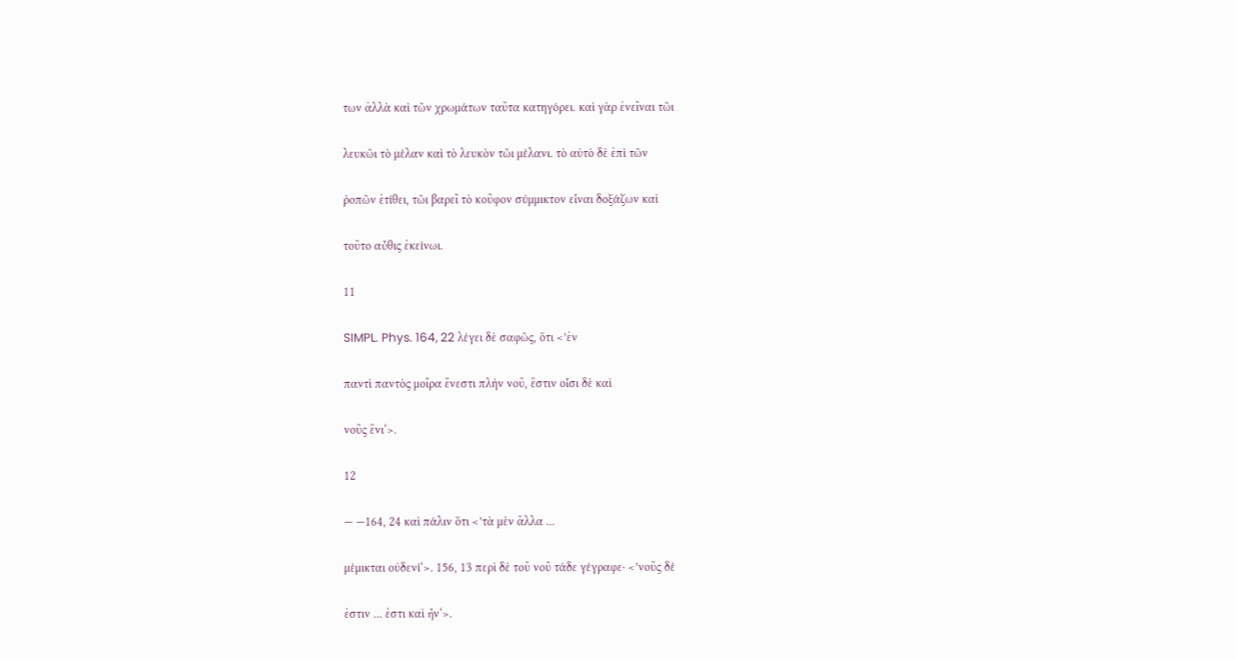των ἀλλὰ καὶ τῶν χρωμάτων ταῦτα κατηγόρει. καὶ γὰρ ἐνεῖναι τῶι

λευκῶι τὸ μέλαν καὶ τὸ λευκὸν τῶι μέλανι. τὸ αὐτὸ δὲ ἐπὶ τῶν

ῥοπῶν ἐτίθει, τῶι βαρεῖ τὸ κοῦφον σύμμικτον εἶναι δοξάζων καὶ

τοῦτο αὖθις ἐκείνωι.

11

SIMPL. Phys. 164, 22 λέγει δὲ σαφῶς, ὅτι <’ἐν

παντὶ παντὸς μοῖρα ἔνεστι πλὴν νοῦ, ἔστιν οἷσι δὲ καὶ

νοῦς ἔνι‘>.

12

— —164, 24 καὶ πάλιν ὅτι <’τὰ μὲν ἄλλα ...

μέμικται οὐδενί‘>. 156, 13 περὶ δὲ τοῦ νοῦ τάδε γέγραφε· <’νοῦς δέ

ἐστιν ... ἐστι καὶ ἦν‘>.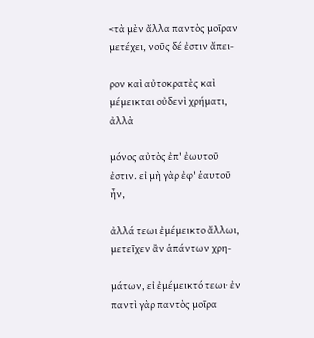<τὰ μὲν ἄλλα παντὸς μοῖραν μετέχει, νοῦς δέ ἐστιν ἄπει-

ρον καὶ αὐτοκρατὲς καὶ μέμεικται οὐδενὶ χρήματι, ἀλλὰ

μόνος αὐτὸς ἐπ' ἐωυτοῦ ἐστιν. εἰ μὴ γὰρ ἐφ' ἑαυτοῦ ἦν,

ἀλλά τεωι ἐμέμεικτο ἄλλωι, μετεῖχεν ἂν ἁπάντων χρη-

μάτων, εἰ ἐμέμεικτό τεωι· ἐν παντὶ γὰρ παντὸς μοῖρα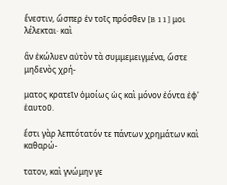ἔνεστιν, ὥσπερ ἐν τοῖς πρόσθεν [B 11] μοι λέλεκται· καὶ

ἂν ἐκώλυεν αὐτὸν τὰ συμμεμειγμένα, ὥστε μηδενὸς χρή-

ματος κρατεῖν ὁμοίως ὡς καὶ μόνον ἐόντα ἐφ' ἑαυτοῦ.

ἔστι γὰρ λεπτότατόν τε πάντων χρημάτων καὶ καθαρώ-

τατον, καὶ γνώμην γε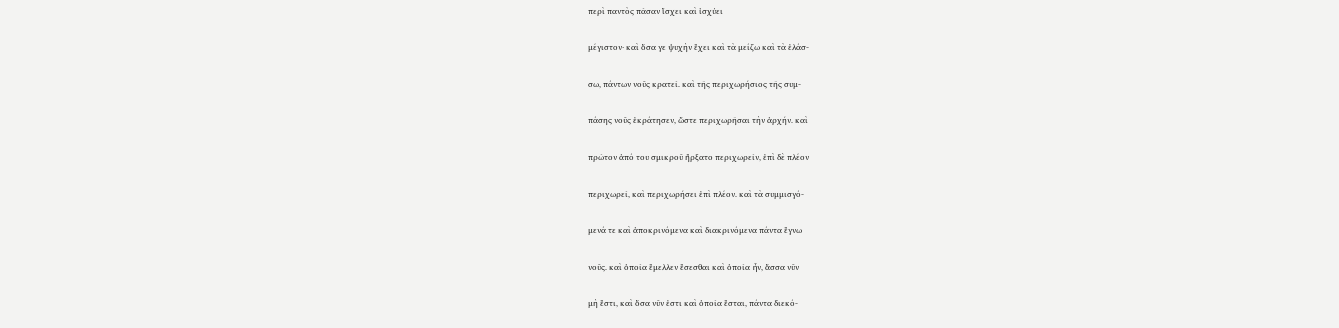περὶ παντὸς πᾶσαν ἴσχει καὶ ἰσχύει

μέγιστον· καὶ ὅσα γε ψυχὴν ἔχει καὶ τὰ μείζω καὶ τὰ ἐλάσ-

σω, πάντων νοῦς κρατεῖ. καὶ τῆς περιχωρήσιος τῆς συμ-

πάσης νοῦς ἐκράτησεν, ὥστε περιχωρῆσαι τὴν ἀρχήν. καὶ

πρῶτον ἀπό του σμικροῦ ἤρξατο περιχωρεῖν, ἐπὶ δὲ πλέον

περιχωρεῖ, καὶ περιχωρήσει ἐπὶ πλέον. καὶ τὰ συμμισγό-

μενά τε καὶ ἀποκρινόμενα καὶ διακρινόμενα πάντα ἔγνω

νοῦς. καὶ ὁποῖα ἔμελλεν ἔσεσθαι καὶ ὁποῖα ἦν, ἅσσα νῦν

μὴ ἔστι, καὶ ὅσα νῦν ἐστι καὶ ὁποῖα ἔσται, πάντα διεκό-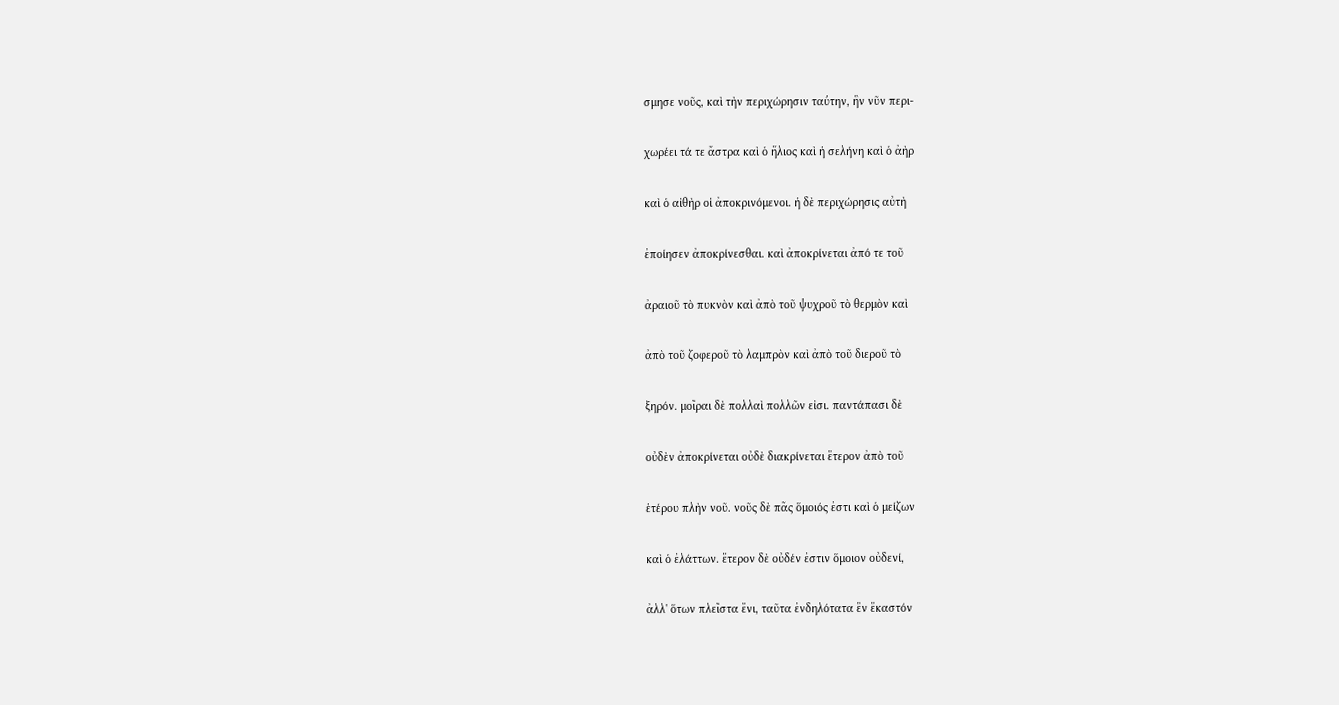σμησε νοῦς, καὶ τὴν περιχώρησιν ταύτην, ἣν νῦν περι-

χωρέει τά τε ἄστρα καὶ ὁ ἥλιος καὶ ἡ σελήνη καὶ ὁ ἀὴρ

καὶ ὁ αἰθὴρ οἱ ἀποκρινόμενοι. ἡ δὲ περιχώρησις αὐτὴ

ἐποίησεν ἀποκρίνεσθαι. καὶ ἀποκρίνεται ἀπό τε τοῦ

ἀραιοῦ τὸ πυκνὸν καὶ ἀπὸ τοῦ ψυχροῦ τὸ θερμὸν καὶ

ἀπὸ τοῦ ζοφεροῦ τὸ λαμπρὸν καὶ ἀπὸ τοῦ διεροῦ τὸ

ξηρόν. μοῖραι δὲ πολλαὶ πολλῶν εἰσι. παντάπασι δὲ

οὐδὲν ἀποκρίνεται οὐδὲ διακρίνεται ἕτερον ἀπὸ τοῦ

ἑτέρου πλὴν νοῦ. νοῦς δὲ πᾶς ὅμοιός ἐστι καὶ ὁ μείζων

καὶ ὁ ἐλάττων. ἕτερον δὲ οὐδέν ἐστιν ὅμοιον οὐδενί,

ἀλλ' ὅτων πλεῖστα ἔνι, ταῦτα ἐνδηλότατα ἓν ἕκαστόν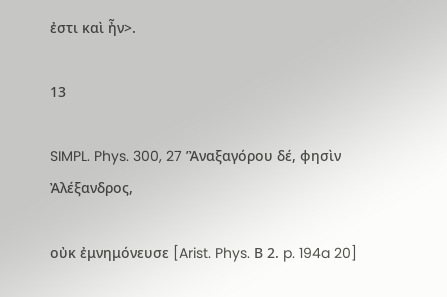ἐστι καὶ ἦν>.

13

SIMPL. Phys. 300, 27 ’Ἀναξαγόρου δέ, φησὶν Ἀλέξανδρος,

οὐκ ἐμνημόνευσε [Arist. Phys. Β 2. p. 194a 20]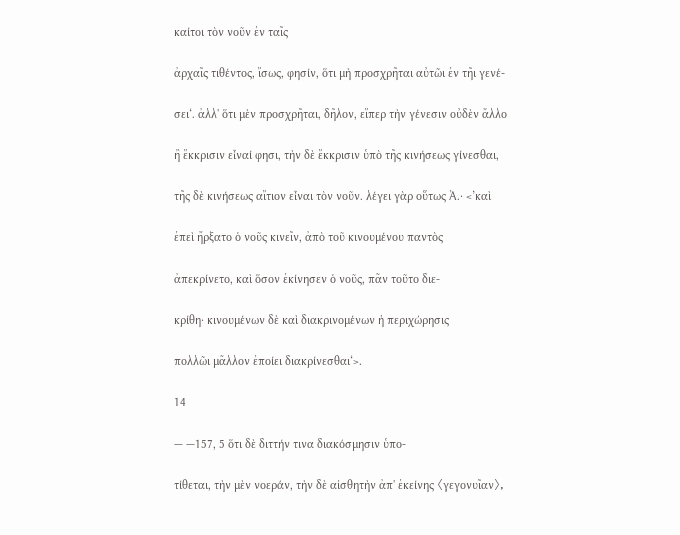καίτοι τὸν νοῦν ἐν ταῖς

ἀρχαῖς τιθέντος, ἴσως, φησίν, ὅτι μὴ προσχρῆται αὐτῶι ἐν τῆι γενέ-

σει‘. ἀλλ' ὅτι μὲν προσχρῆται, δῆλον, εἴπερ τὴν γένεσιν οὐδὲν ἄλλο

ἢ ἔκκρισιν εἶναί φησι, τὴν δὲ ἔκκρισιν ὑπὸ τῆς κινήσεως γίνεσθαι,

τῆς δὲ κινήσεως αἴτιον εἶναι τὸν νοῦν. λέγει γὰρ οὕτως Ἀ.· <’καὶ

ἐπεὶ ἤρξατο ὁ νοῦς κινεῖν, ἀπὸ τοῦ κινουμένου παντὸς

ἀπεκρίνετο, καὶ ὅσον ἐκίνησεν ὁ νοῦς, πᾶν τοῦτο διε-

κρίθη· κινουμένων δὲ καὶ διακρινομένων ἡ περιχώρησις

πολλῶι μᾶλλον ἐποίει διακρίνεσθαι‘>.

14

— —157, 5 ὅτι δὲ διττήν τινα διακόσμησιν ὑπο-

τίθεται, τὴν μὲν νοεράν, τὴν δὲ αἰσθητὴν ἀπ' ἐκείνης 〈γεγονυῖαν〉,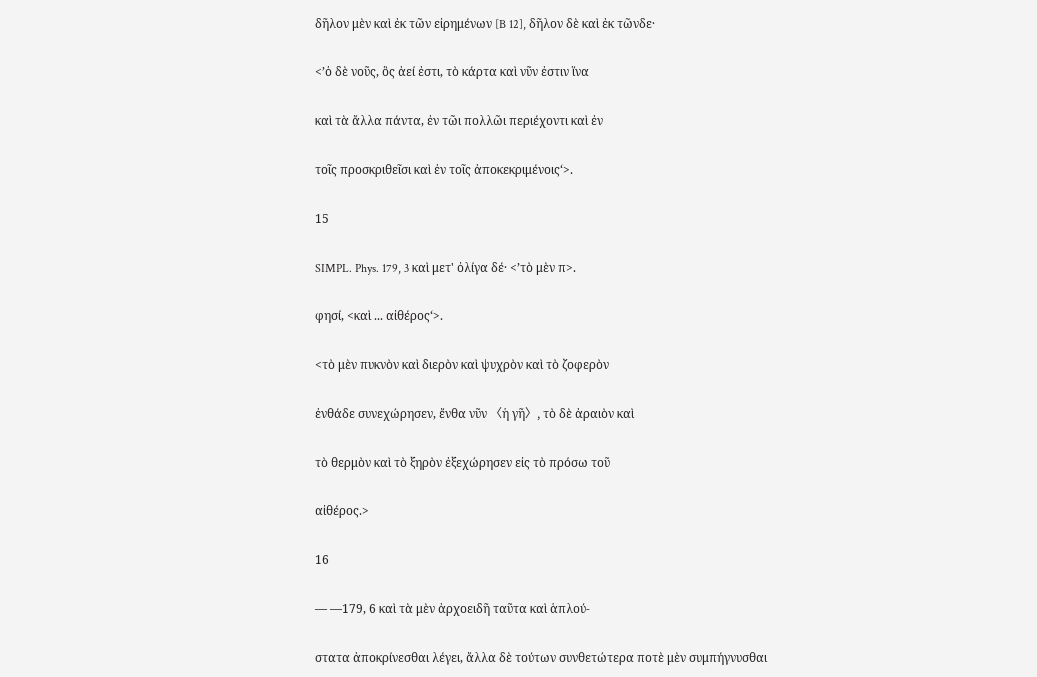δῆλον μὲν καὶ ἐκ τῶν εἰρημένων [B 12], δῆλον δὲ καὶ ἐκ τῶνδε·

<’ὁ δὲ νοῦς, ὃς ἀεί ἐστι, τὸ κάρτα καὶ νῦν ἐστιν ἵνα

καὶ τὰ ἄλλα πάντα, ἐν τῶι πολλῶι περιέχοντι καὶ ἐν

τοῖς προσκριθεῖσι καὶ ἐν τοῖς ἀποκεκριμένοις‘>.

15

SIMPL. Phys. 179, 3 καὶ μετ' ὀλίγα δέ· <’τὸ μὲν π>.

φησί, <καὶ ... αἰθέρος‘>.

<τὸ μὲν πυκνὸν καὶ διερὸν καὶ ψυχρὸν καὶ τὸ ζοφερὸν

ἐνθάδε συνεχώρησεν, ἔνθα νῦν 〈ἡ γῆ〉, τὸ δὲ ἀραιὸν καὶ

τὸ θερμὸν καὶ τὸ ξηρὸν ἐξεχώρησεν εἰς τὸ πρόσω τοῦ

αἰθέρος.>

16

— —179, 6 καὶ τὰ μὲν ἀρχοειδῆ ταῦτα καὶ ἁπλού-

στατα ἀποκρίνεσθαι λέγει, ἄλλα δὲ τούτων συνθετώτερα ποτὲ μὲν συμπήγνυσθαι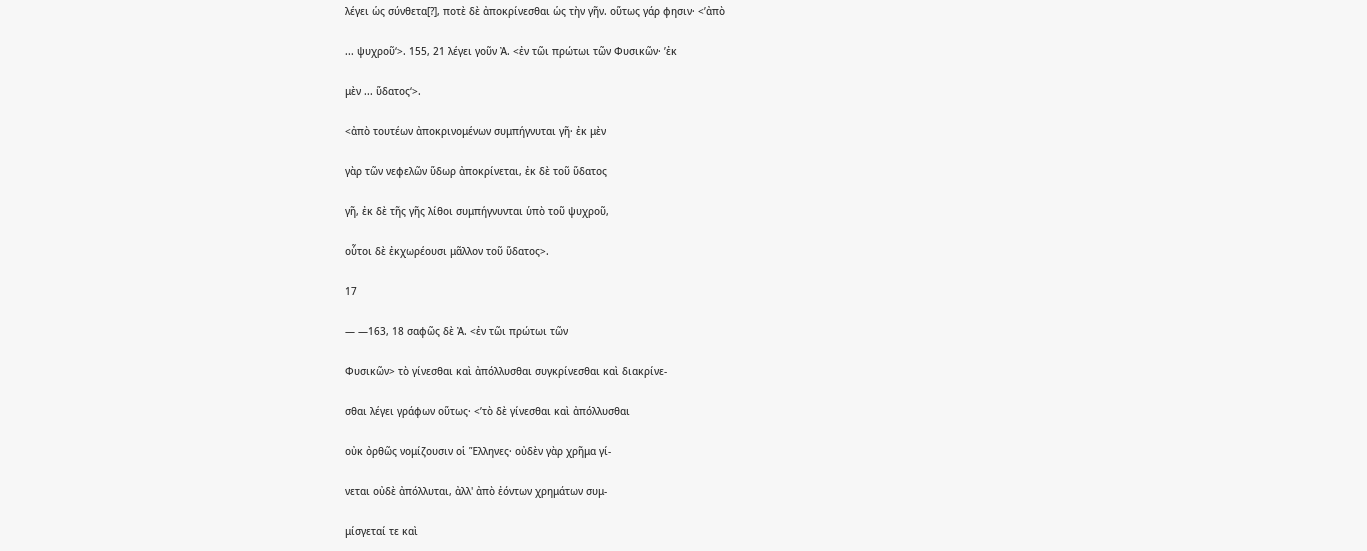λέγει ὡς σύνθετα[?], ποτὲ δὲ ἀποκρίνεσθαι ὡς τὴν γῆν. οὕτως γάρ φησιν· <’ἀπὸ

... ψυχροῦ‘>. 155, 21 λέγει γοῦν Ἀ. <ἐν τῶι πρώτωι τῶν Φυσικῶν· ’ἐκ

μὲν ... ὕδατος‘>.

<ἀπὸ τουτέων ἀποκρινομένων συμπήγνυται γῆ· ἐκ μὲν

γὰρ τῶν νεφελῶν ὕδωρ ἀποκρίνεται, ἐκ δὲ τοῦ ὕδατος

γῆ, ἐκ δὲ τῆς γῆς λίθοι συμπήγνυνται ὑπὸ τοῦ ψυχροῦ,

οὗτοι δὲ ἐκχωρέουσι μᾶλλον τοῦ ὕδατος>.

17

— —163, 18 σαφῶς δὲ Ἀ. <ἐν τῶι πρώτωι τῶν

Φυσικῶν> τὸ γίνεσθαι καὶ ἀπόλλυσθαι συγκρίνεσθαι καὶ διακρίνε-

σθαι λέγει γράφων οὕτως· <’τὸ δὲ γίνεσθαι καὶ ἀπόλλυσθαι

οὐκ ὀρθῶς νομίζουσιν οἱ Ἕλληνες· οὐδὲν γὰρ χρῆμα γί-

νεται οὐδὲ ἀπόλλυται, ἀλλ' ἀπὸ ἐόντων χρημάτων συμ-

μίσγεταί τε καὶ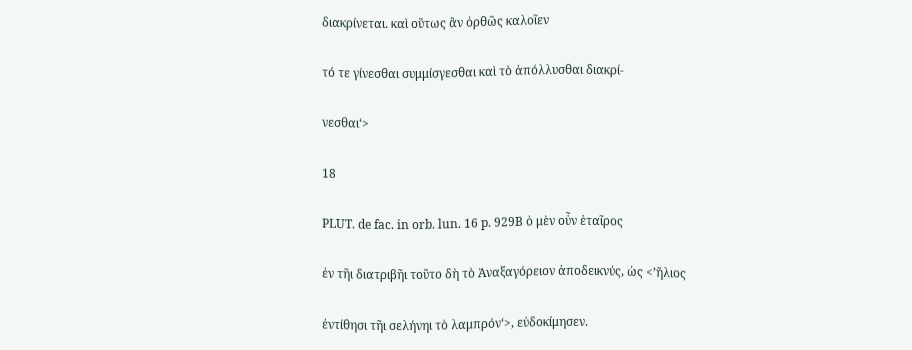διακρίνεται. καὶ οὕτως ἂν ὀρθῶς καλοῖεν

τό τε γίνεσθαι συμμίσγεσθαι καὶ τὸ ἀπόλλυσθαι διακρί-

νεσθαι‘>

18

PLUT. de fac. in orb. lun. 16 p. 929B ὁ μὲν οὖν ἑταῖρος

ἐν τῆι διατριβῆι τοῦτο δὴ τὸ Ἀναξαγόρειον ἀποδεικνύς, ὡς <’ἥλιος

ἐντίθησι τῆι σελήνηι τὸ λαμπρόν‘>, εὐδοκίμησεν.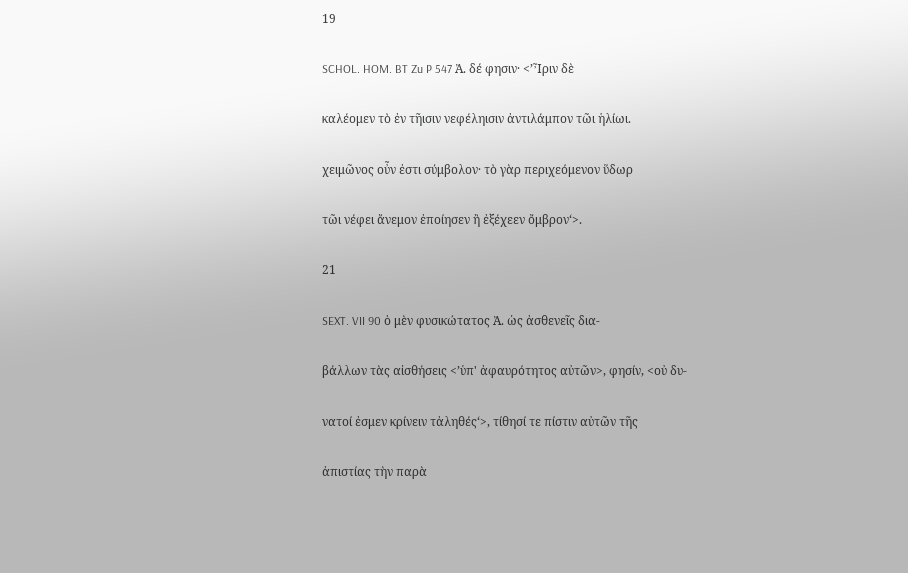19

SCHOL. HOM. BT Zu P 547 Ἀ. δέ φησιν· <’Ἶριν δὲ

καλέομεν τὸ ἐν τῆισιν νεφέληισιν ἀντιλάμπον τῶι ἡλίωι.

χειμῶνος οὖν ἐστι σύμβολον· τὸ γὰρ περιχεόμενον ὕδωρ

τῶι νέφει ἄνεμον ἐποίησεν ἢ ἐξέχεεν ὄμβρον‘>.

21

SEXT. VII 90 ὁ μὲν φυσικώτατος Ἀ. ὡς ἀσθενεῖς δια-

βάλλων τὰς αἰσθήσεις <’ὑπ' ἀφαυρότητος αὐτῶν>, φησίν, <οὐ δυ-

νατοί ἐσμεν κρίνειν τἀληθές‘>, τίθησί τε πίστιν αὐτῶν τῆς

ἀπιστίας τὴν παρὰ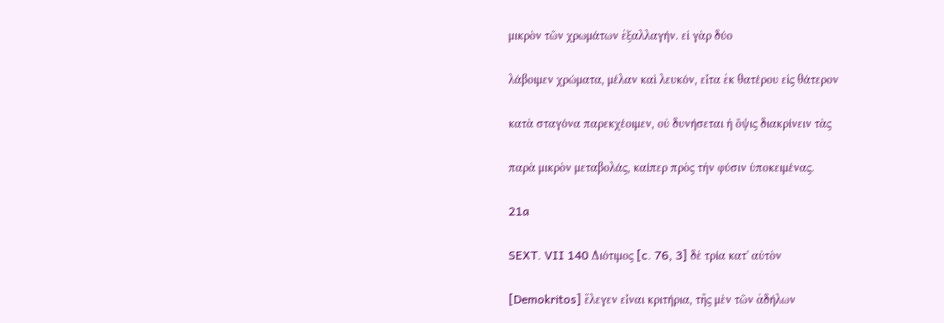μικρὸν τῶν χρωμάτων ἐξαλλαγήν. εἰ γὰρ δύο

λάβοιμεν χρώματα, μέλαν καὶ λευκόν, εἶτα ἐκ θατέρου εἰς θάτερον

κατὰ σταγόνα παρεκχέοιμεν, οὐ δυνήσεται ἡ ὄψις διακρίνειν τὰς

παρὰ μικρὸν μεταβολάς, καίπερ πρὸς τὴν φύσιν ὑποκειμένας.

21a

SEXT. VII 140 Διότιμος [c. 76, 3] δὲ τρία κατ' αὐτὸν

[Demokritos] ἔλεγεν εἶναι κριτήρια, τῆς μὲν τῶν ἀδήλων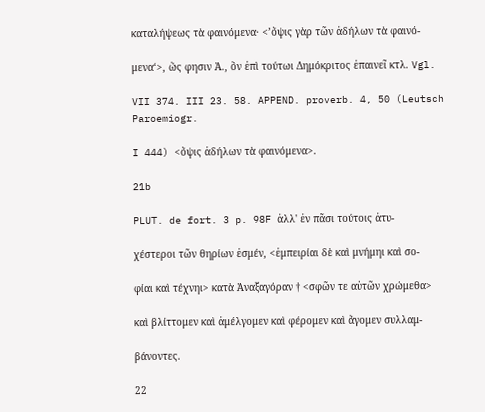καταλήψεως τὰ φαινόμενα· <’ὄψις γὰρ τῶν ἀδήλων τὰ φαινό-

μενα‘>, ὥς φησιν Ἀ., ὃν ἐπὶ τούτωι Δημόκριτος ἐπαινεῖ κτλ. Vgl.

VII 374. III 23. 58. APPEND. proverb. 4, 50 (Leutsch Paroemiogr.

I 444) <ὄψις ἀδήλων τὰ φαινόμενα>.

21b

PLUT. de fort. 3 p. 98F ἀλλ' ἐν πᾶσι τούτοις ἀτυ-

χέστεροι τῶν θηρίων ἐσμέν, <ἐμπειρίαι δὲ καὶ μνήμηι καὶ σο-

φίαι καὶ τέχνηι> κατὰ Ἀναξαγόραν † <σφῶν τε αὐτῶν χρώμεθα>

καὶ βλίττομεν καὶ ἀμέλγομεν καὶ φέρομεν καὶ ἄγομεν συλλαμ-

βάνοντες.

22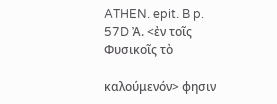ATHEN. epit. B p. 57D Ἀ. <ἐν τοῖς Φυσικοῖς τὸ

καλούμενόν> φησιν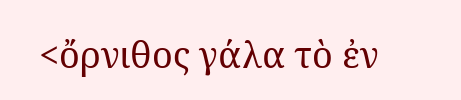<ὄρνιθος γάλα τὸ ἐν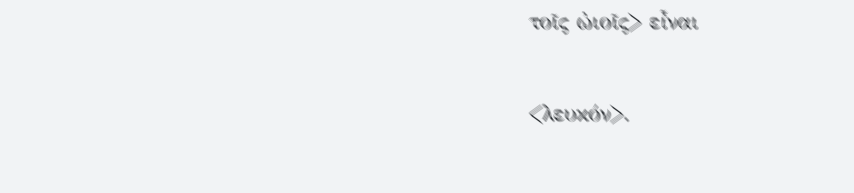τοῖς ὠιοῖς> εἶναι

<λευκόν>.